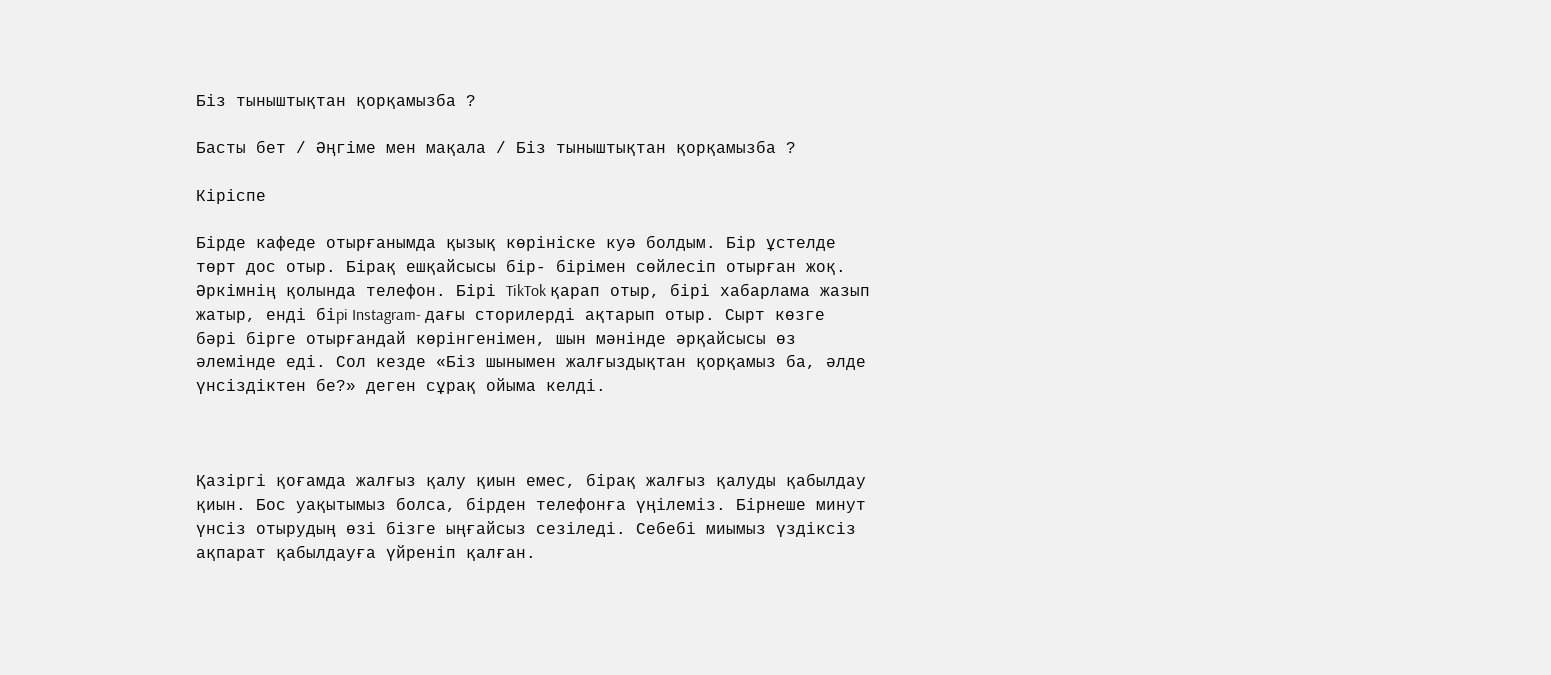Біз тыныштықтан қорқамызба ?

Басты бет / Әңгіме мен мақала / Біз тыныштықтан қорқамызба ?

Кіріспе

Бірде кафеде отырғанымда қызық көрініске куә болдым. Бір ұстелде төрт дос отыр. Бірақ ешқайсысы бір- бірімен сөйлесіп отырған жоқ. Әркімнің қолында телефон. Бірі TikTok қарап отыр, бірі хабарлама жазып жатыр, енді біpi Instagram- дағы сторилерді ақтарып отыр. Сырт көзге бәрі бірге отырғандай көрінгенімен, шын мәнінде әрқайсысы өз әлемінде еді. Сол кезде «Біз шынымен жалғыздықтан қорқамыз ба, әлде үнсіздіктен бе?» деген сұрақ ойыма келді.



Қазіргі қоғамда жалғыз қалу қиын емес, бірақ жалғыз қалуды қабылдау қиын. Бос уақытымыз болса, бірден телефонға үңілеміз. Бірнеше минут үнсіз отырудың өзі бізге ыңғайсыз сезіледі. Себебі миымыз үздіксіз ақпарат қабылдауға үйреніп қалған.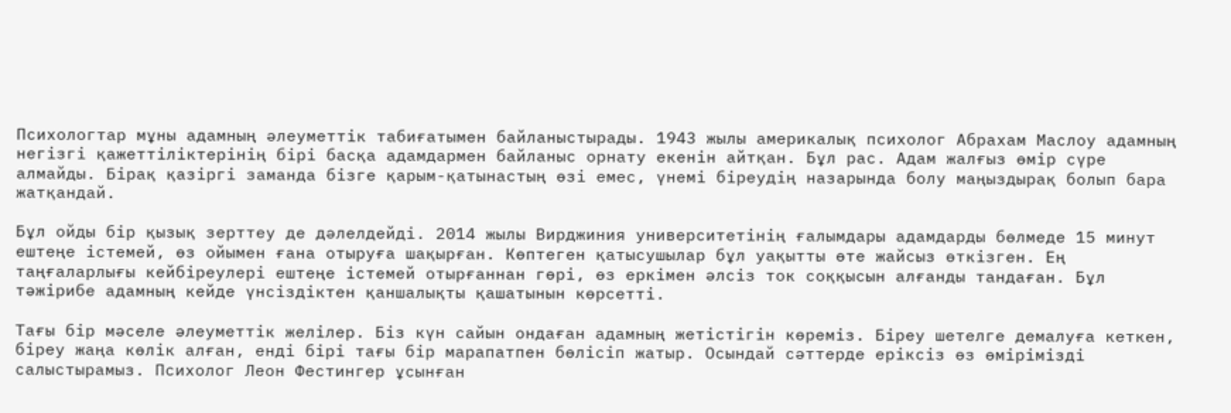Психологтар мұны адамның әлеуметтік табиғатымен байланыстырады. 1943 жылы америкалық психолог Абрахам Маслоу адамның негізгі қажеттіліктерінің бірі басқа адамдармен байланыс орнату екенін айтқан. Бұл рас. Адам жалғыз өмір сүре алмайды. Бірақ қазіргі заманда бізге қарым-қатынастың өзі емес, үнемі біреудің назарында болу маңыздырақ болып бара жатқандай.

Бұл ойды бір қызық зерттеу де дәлелдейді. 2014 жылы Вирджиния университетінің ғалымдары адамдарды бөлмеде 15 минут ештеңе істемей, өз ойымен ғана отыруға шақырған. Көптеген қатысушылар бұл уақытты өте жайсыз өткізген. Ең таңғаларлығы кейбіреулері ештеңе істемей отырғаннан гөрі, өз еркімен әлсіз ток соққысын алғанды тандаған. Бұл тәжірибе адамның кейде үнсіздіктен қаншалықты қашатынын көрсетті.

Тағы бір мәселе әлеуметтік желілер. Біз күн сайын ондаған адамның жетістігін көреміз. Біреу шетелге демалуға кеткен, біреу жаңа көлік алған, енді бірі тағы бір марапатпен бөлісіп жатыр. Осындай сәттерде еріксіз өз өмірімізді салыстырамыз. Психолог Леон Фестингер ұсынған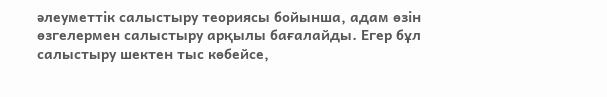әлеуметтік салыстыру теориясы бойынша, адам өзін өзгелермен салыстыру арқылы бағалайды. Егер бұл салыстыру шектен тыс көбейсе,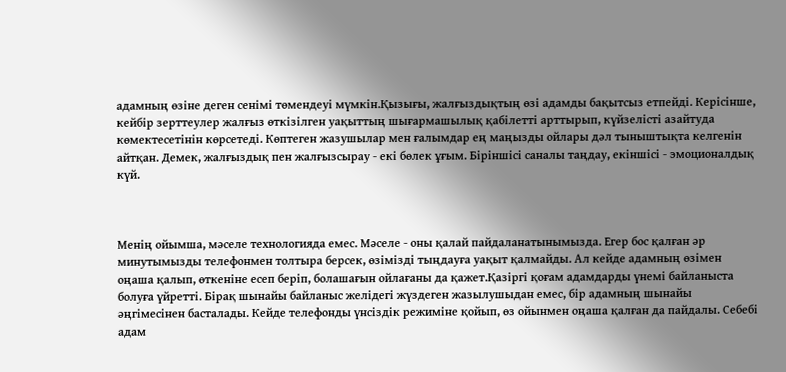адамның өзіне деген сенімі төмендеуі мүмкін.Қызығы, жалғыздықтың өзі адамды бақытсыз етпейді. Керісінше, кейбір зерттеулер жалғыз өткізілген уақыттың шығармашылық қабілетті арттырып, күйзелісті азайтуда көмектесетінін көрсетеді. Көптеген жазушылар мен ғалымдар ең маңызды ойлары дәл тыныштықта келгенін айтқан. Демек, жалғыздық пен жалғызсырау - екі бөлек ұғым. Біріншісі саналы таңдау, екіншісі - эмоционалдық күй.



Менің ойымша, мәселе технологияда емес. Мәселе - оны қалай пайдаланатынымызда. Егер бос қалған әр минутымызды телефонмен толтыра берсек, өзімізді тыңдауға уақыт қалмайды. Ал кейде адамның өзімен оңаша қалып, өткеніне есеп беріп, болашағын ойлағаны да қажет.Қазіргі қоғам адамдарды үнемі байланыста болуға үйретті. Бірақ шынайы байланыс желідегі жүздеген жазылушыдан емес, бір адамның шынайы әңгімесінен басталады. Кейде телефонды үнсіздік режиміне қойып, өз ойынмен оңаша қалған да пайдалы. Себебі адам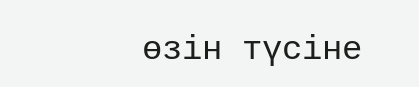өзін түсіне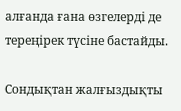алғанда ғана өзгелерді де тереңірек түсіне бастайды.

Сондықтан жалғыздықты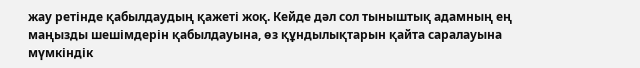жау ретінде қабылдаудың қажеті жоқ. Кейде дәл сол тыныштық адамның ең маңызды шешімдерін қабылдауына, өз құндылықтарын қайта саралауына мүмкіндік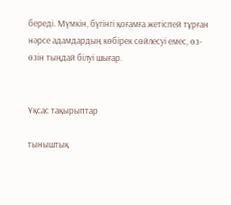береді. Мүмкін, бүгінгі қоғамға жетіспей тұрған нәрсе адамдардың көбірек сөйлесуі емес, өз-өзін тыңдай білуі шығар.


Ұқсас тақырыптар

тыныштық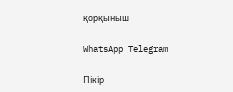қорқыныш

WhatsApp Telegram

Пікір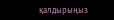қалдырыңыз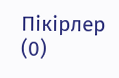Пікірлер (0)